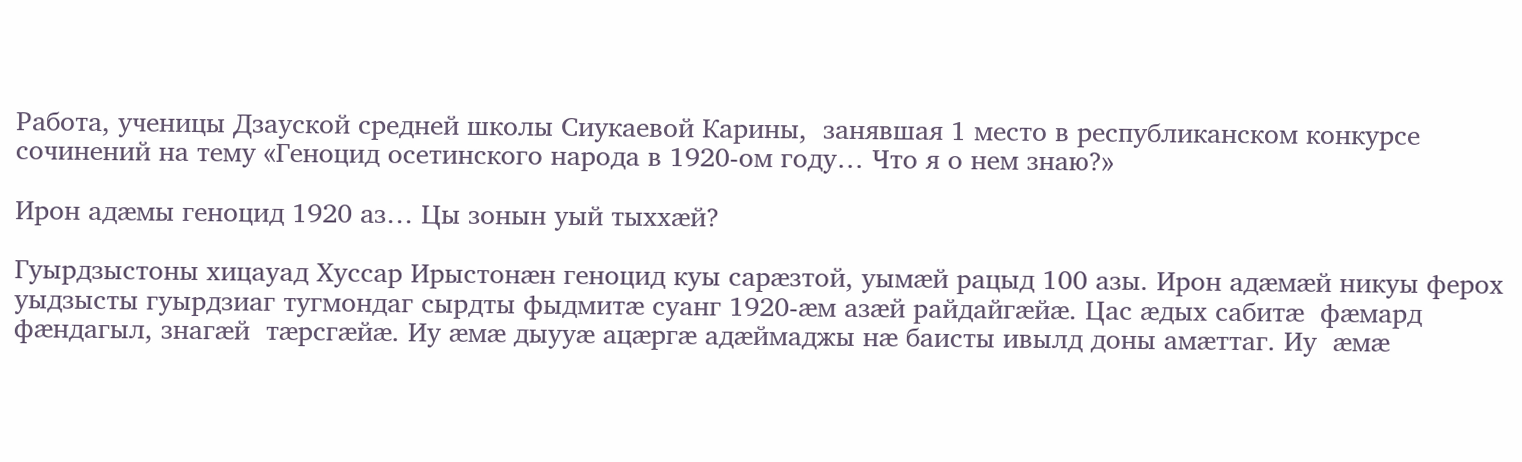Работа, ученицы Дзауской средней школы Сиукаевой Карины,  занявшая 1 место в республиканском конкурсе сочинений на тему «Геноцид осетинского народа в 1920-ом году… Что я о нем знаю?»

Ирон адӕмы геноцид 1920 аз… Цы зонын уый тыххӕй?

Гуырдзыстоны хицауад Хуссар Ирыстонӕн геноцид куы сарӕзтой, уымӕй рацыд 100 азы. Ирон адӕмӕй никуы ферох уыдзысты гуырдзиаг тугмондаг сырдты фыдмитӕ суанг 1920-ӕм азӕй райдайгӕйӕ. Цас ӕдых сабитӕ  фӕмард фӕндагыл, знагӕй  тӕрсгӕйӕ. Иу ӕмӕ дыууӕ ацӕргӕ адӕймаджы нӕ баисты ивылд доны амӕттаг. Иу  ӕмӕ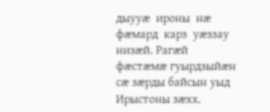дыууӕ  ироны  нӕ  фӕмард  карз  уӕззау  низӕй. Рагӕй фӕстӕмӕ гуырдзыйӕн сӕ зӕрды байсын уыд Ирыстоны зӕхх.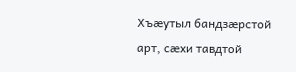Хъӕутыл бандзӕрстой арт, сӕхи тавдтой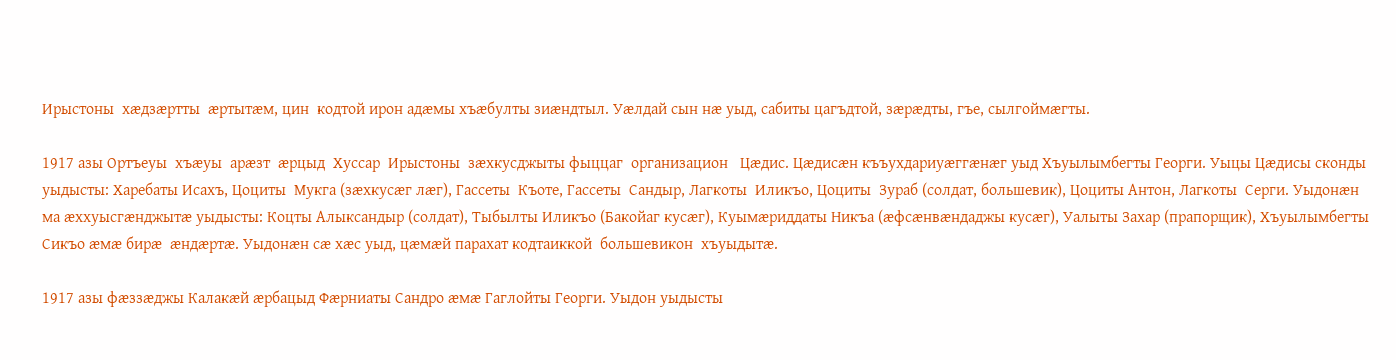Ирыстоны  хӕдзӕртты  ӕртытӕм, цин  кодтой ирон адӕмы хъӕбулты зиӕндтыл. Уӕлдай сын нӕ уыд, сабиты цагъдтой, зӕрӕдты, гъе, сылгоймӕгты.

1917 азы Ортъеуы  хъӕуы  арӕзт  ӕрцыд  Хуссар  Ирыстоны  зӕхкусджыты фыццаг  организацион   Цӕдис. Цӕдисӕн къъухдариуӕггӕнӕг уыд Хъуылымбегты Георги. Уыцы Цӕдисы сконды уыдысты: Харебаты Исахъ, Цоциты  Мукга (зӕхкусӕг лӕг), Гассеты  Къоте, Гассеты  Сандыр, Лагкоты  Иликъо, Цоциты  Зураб (солдат, большевик), Цоциты Антон, Лагкоты  Серги. Уыдонӕн ма ӕххуысгӕнджытӕ уыдысты: Коцты Алыксандыр (солдат), Тыбылты Иликъо (Бакойаг кусӕг), Куымӕриддаты Никъа (ӕфсӕнвӕндаджы кусӕг), Уалыты Захар (прапорщик), Хъуылымбегты Сикъо ӕмӕ бирӕ  ӕндӕртӕ. Уыдонӕн сӕ хӕс уыд, цӕмӕй парахат кодтаиккой  большевикон  хъуыдытӕ.

1917 азы фӕззӕджы Калакӕй ӕрбацыд Фӕрниаты Сандро ӕмӕ Гаглойты Георги. Уыдон уыдысты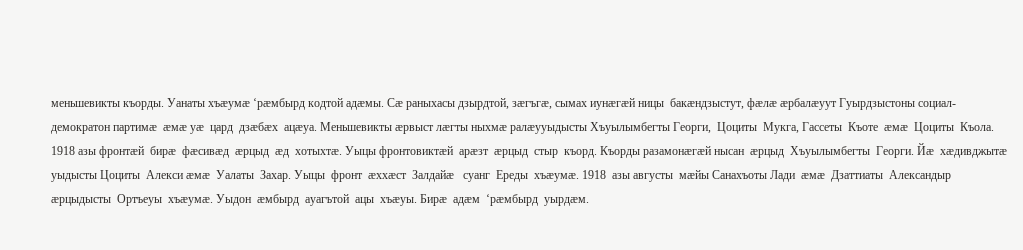меньшевикты къорды. Уанаты хъӕумӕ ‘рӕмбырд кодтой адӕмы. Сӕ раныхасы дзырдтой, зӕгъгӕ, сымах иунӕгӕй ницы  бакӕндзыстут, фӕлӕ ӕрбалӕуут Гуырдзыстоны социал-демократон партимӕ  ӕмӕ уӕ  цард  дзӕбӕх  ацӕуа. Меньшевикты ӕрвыст лӕгты ныхмӕ ралӕууыдысты Хъуылымбегты Георги,  Цоциты  Мукга, Гассеты  Къоте  ӕмӕ  Цоциты  Къола.  1918 азы фронтӕй  бирӕ  фӕсивӕд  ӕрцыд  ӕд  хотыхтӕ. Уыцы фронтовиктӕй  арӕзт  ӕрцыд  стыр  къорд. Къорды разамонӕгӕй нысан  ӕрцыд  Хъуылымбегты  Георги. Йӕ  хӕдивджытӕ  уыдысты Цоциты  Алекси ӕмӕ  Уалаты  Захар. Уыцы  фронт  ӕххӕст  Залдайӕ   суанг  Ереды  хъӕумӕ. 1918  азы августы  мӕйы Санахъоты Лади  ӕмӕ  Дзаттиаты  Александыр  ӕрцыдысты  Ортъеуы  хъӕумӕ. Уыдон  ӕмбырд  ауагътой  ацы  хъӕуы. Бирӕ  адӕм  ‘рӕмбырд  уырдӕм.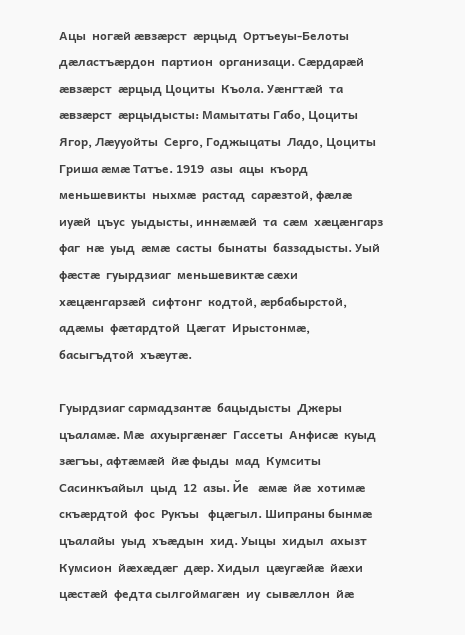Ацы  ногӕй ӕвзӕрст  ӕрцыд  Ортъеуы-Белоты дӕластъӕрдон  партион  организаци. Сӕрдарӕй ӕвзӕрст  ӕрцыд Цоциты  Къола. Уӕнгтӕй  та   ӕвзӕрст  ӕрцыдысты: Мамытаты Габо, Цоциты  Ягор, Лӕууойты  Серго, Годжыцаты  Ладо, Цоциты  Гриша ӕмӕ Татъе. 1919  азы  ацы  къорд  меньшевикты  ныхмӕ  растад  сарӕзтой, фӕлӕ иуӕй  цъус  уыдысты, иннӕмӕй  та  сӕм  хӕцӕнгарз  фаг  нӕ  уыд  ӕмӕ  састы  бынаты  баззадысты. Уый  фӕстӕ  гуырдзиаг  меньшевиктӕ сӕхи  хӕцӕнгарзӕй  сифтонг  кодтой, ӕрбабырстой, адӕмы  фӕтардтой  Цӕгат  Ирыстонмӕ, басыгъдтой  хъӕутӕ.

Гуырдзиаг сармадзантӕ  бацыдысты  Джеры  цъаламӕ. Мӕ  ахуыргӕнӕг  Гассеты  Анфисӕ  куыд зӕгъы, афтӕмӕй  йӕ фыды  мад  Кумситы  Сасинкъайыл  цыд  12  азы. Йе   ӕмӕ  йӕ  хотимӕ  скъӕрдтой  фос  Рукъы   фцӕгыл. Шипраны бынмӕ цъалайы  уыд  хъӕдын  хид. Уыцы  хидыл  ахызт  Кумсион  йӕхӕдӕг  дӕр. Хидыл  цӕугӕйӕ  йӕхи  цӕстӕй  федта сылгоймагӕн  иу  сывӕллон  йӕ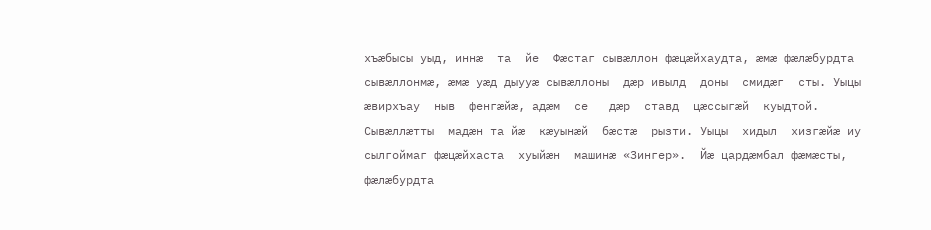хъӕбысы уыд, иннӕ  та  йе  Фӕстаг сывӕллон фӕцӕйхаудта, ӕмӕ фӕлӕбурдта сывӕллонмӕ, ӕмӕ уӕд дыууӕ сывӕллоны  дӕр ивылд  доны  смидӕг  сты. Уыцы  ӕвирхъау  ныв  фенгӕйӕ, адӕм  се   дӕр  ставд  цӕссыгӕй  куыдтой. Сывӕллӕтты  мадӕн та йӕ  кӕуынӕй  бӕстӕ  рызти. Уыцы  хидыл  хизгӕйӕ иу  сылгоймаг фӕцӕйхаста  хуыйӕн  машинӕ «Зингер».  Йӕ цардӕмбал фӕмӕсты, фӕлӕбурдта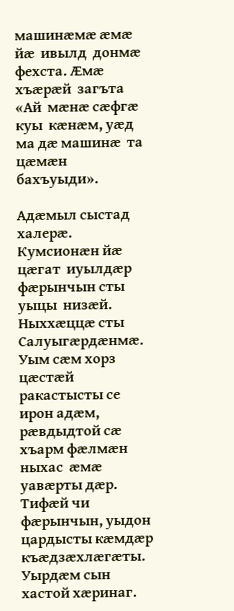машинӕмӕ ӕмӕ  йӕ  ивылд  донмӕ  фехста. Ӕмӕ  хъӕрӕй  загъта «Ай  мӕнӕ сӕфгӕ  куы  кӕнӕм, уӕд ма дӕ машинӕ  та цӕмӕн бахъуыди».

Адӕмыл сыстад халерӕ. Кумсионӕн йӕ цӕгат  иуылдӕр  фӕрынчын сты  уыцы  низӕй. Ныххӕццӕ сты Салуыгӕрдӕнмӕ. Уым сӕм хорз цӕстӕй ракастысты се ирон адӕм, рӕвдыдтой сӕ хъарм фӕлмӕн ныхас  ӕмӕ  уавӕрты дӕр. Тифӕй чи фӕрынчын, уыдон цардысты кӕмдӕр къӕдзӕхлӕгӕты. Уырдӕм сын хастой хӕринаг.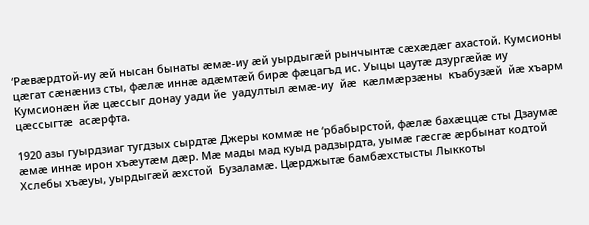‘Рӕвӕрдтой-иу ӕй нысан бынаты ӕмӕ-иу ӕй уырдыгӕй рынчынтӕ сӕхӕдӕг ахастой. Кумсионы цӕгат сӕнӕниз сты, фӕлӕ иннӕ адӕмтӕй бирӕ фӕцагъд ис. Уыцы цаутӕ дзургӕйӕ иу Кумсионӕн йӕ цӕссыг донау уади йе  уадултыл ӕмӕ-иу  йӕ  кӕлмӕрзӕны  къабузӕй  йӕ хъарм  цӕссыгтӕ  асӕрфта.

1920 азы гуырдзиаг тугдзых сырдтӕ Джеры коммӕ не ‘рбабырстой, фӕлӕ бахӕццӕ сты Дзаумӕ ӕмӕ иннӕ ирон хъӕутӕм дӕр. Мӕ мады мад куыд радзырдта, уымӕ гӕсгӕ ӕрбынат кодтой Хслебы хъӕуы, уырдыгӕй ӕхстой  Бузаламӕ. Цӕрджытӕ бамбӕхстысты Лыккоты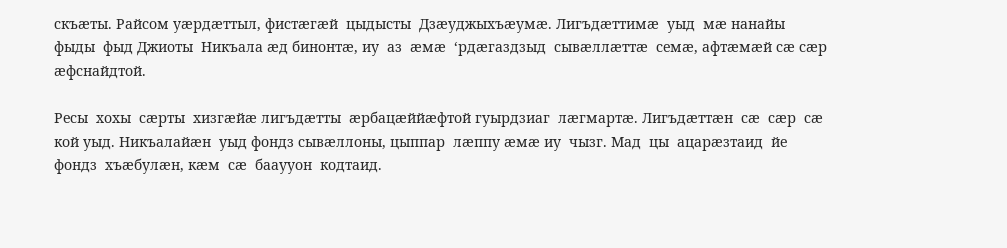скъӕты. Райсом уӕрдӕттыл, фистӕгӕй  цыдысты  Дзӕуджыхъӕумӕ. Лигъдӕттимӕ  уыд  мӕ нанайы  фыды  фыд Джиоты  Никъала ӕд бинонтӕ, иу  аз  ӕмӕ  ‘рдӕгаздзыд  сывӕллӕттӕ  семӕ, афтӕмӕй сӕ сӕр  ӕфснайдтой.

Ресы  хохы  сӕрты  хизгӕйӕ лигъдӕтты  ӕрбацӕййӕфтой гуырдзиаг  лӕгмартӕ. Лигъдӕттӕн  сӕ  сӕр  сӕ  кой уыд. Никъалайӕн  уыд фондз сывӕллоны, цыппар  лӕппу ӕмӕ иу  чызг. Мад  цы  ацарӕзтаид  йе  фондз  хъӕбулӕн, кӕм  сӕ  бааууон  кодтаид.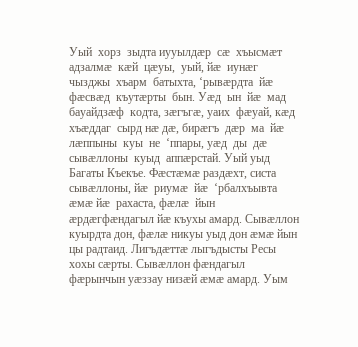Уый  хорз  зыдта иууылдӕр  сӕ  хъысмӕт  адзалмӕ  кӕй  цӕуы,  уый, йӕ  иунӕг  чызджы  хъарм  батыхта, ‘рывӕрдта  йӕ  фӕсвӕд  къутӕрты  бын. Уӕд  ын  йӕ  мад  бауайдзӕф  кодта, зӕгъгӕ, уаих  фӕуай, кӕд  хъӕддаг  сырд нӕ дӕ, бирӕгъ  дӕр  ма  йӕ  лӕппыны  куы  не  ‘ппары, уӕд  ды  дӕ  сывӕллоны  куыд  аппӕрстай. Уый уыд Багаты Къекъе. Фӕстӕмӕ раздӕхт, систа сывӕллоны, йӕ  риумӕ  йӕ  ‘рбалхъывта ӕмӕ йӕ  рахаста, фӕлӕ  йын ӕрдӕгфӕндагыл йӕ къухы амард. Сывӕллон куырдта дон, фӕлӕ никуы уыд дон ӕмӕ йын цы радтаид. Лигъдӕттӕ лыгъдысты Ресы хохы сӕрты. Сывӕллон фӕндагыл фӕрынчын уӕззау низӕй ӕмӕ амард. Уым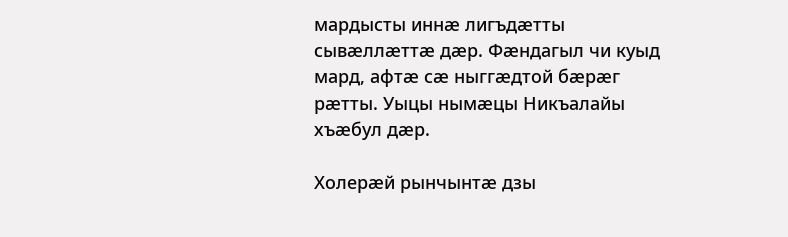мардысты иннӕ лигъдӕтты сывӕллӕттӕ дӕр. Фӕндагыл чи куыд мард, афтӕ сӕ ныггӕдтой бӕрӕг рӕтты. Уыцы нымӕцы Никъалайы хъӕбул дӕр.

Холерӕй рынчынтӕ дзы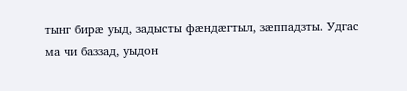тынг бирӕ уыд, задысты фӕндӕгтыл, зӕппадзты. Удгас ма чи баззад, уыдон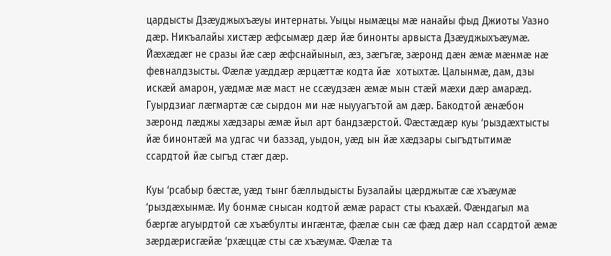цардысты Дзӕуджыхъӕуы интернаты. Уыцы нымӕцы мӕ нанайы фыд Джиоты Уазно дӕр. Никъалайы хистӕр ӕфсымӕр дӕр йӕ бинонты арвыста Дзӕуджыхъӕумӕ. Йӕхӕдӕг не сразы йӕ сӕр ӕфснайыныл, ӕз, зӕгъгӕ, зӕронд дӕн ӕмӕ мӕнмӕ нӕ февналдзысты. Фӕлӕ уӕддӕр ӕрцӕттӕ кодта йӕ  хотыхтӕ. Цалынмӕ, дам, дзы искӕй амарон, уӕдмӕ мӕ маст не ссӕудзӕн ӕмӕ мын стӕй мӕхи дӕр амарӕд. Гуырдзиаг лӕгмартӕ сӕ сырдон ми нӕ ныууагътой ам дӕр. Бакодтой ӕнӕбон зӕронд лӕджы хӕдзары ӕмӕ йыл арт бандзӕрстой. Фӕстӕдӕр куы ‘рыздӕхтысты йӕ бинонтӕй ма удгас чи баззад, уыдон, уӕд ын йӕ хӕдзары сыгъдтытимӕ ссардтой йӕ сыгъд стӕг дӕр.

Куы ‘рсабыр бӕстӕ, уӕд тынг бӕллыдысты Бузалайы цӕрджытӕ сӕ хъӕумӕ ‘рыздӕхынмӕ. Иу бонмӕ снысан кодтой ӕмӕ рараст сты къахӕй. Фӕндагыл ма бӕргӕ агуырдтой сӕ хъӕбулты ингӕнтӕ, фӕлӕ сын сӕ фӕд дӕр нал ссардтой ӕмӕ  зӕрдӕрисгӕйӕ ‘рхӕццӕ сты сӕ хъӕумӕ. Фӕлӕ та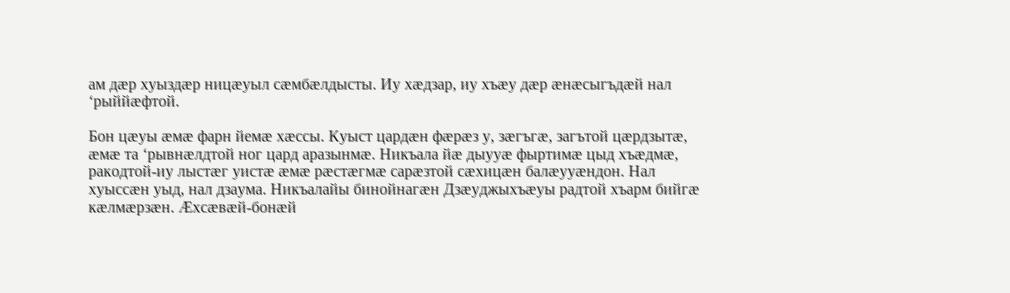ам дӕр хуыздӕр ницӕуыл сӕмбӕлдысты. Иу хӕдзар, иу хъӕу дӕр ӕнӕсыгъдӕй нал ‘рыййӕфтой.

Бон цӕуы ӕмӕ фарн йемӕ хӕссы. Куыст цардӕн фӕрӕз у, зӕгъгӕ, загътой цӕрдзытӕ, ӕмӕ та ‘рывнӕлдтой ног цард аразынмӕ. Никъала йӕ дыууӕ фыртимӕ цыд хъӕдмӕ, ракодтой-иу лыстӕг уистӕ ӕмӕ рӕстӕгмӕ сарӕзтой сӕхицӕн балӕууӕндон. Нал хуыссӕн уыд, нал дзаума. Никъалайы бинойнагӕн Дзӕуджыхъӕуы радтой хъарм бийгӕ кӕлмӕрзӕн. Ӕхсӕвӕй-бонӕй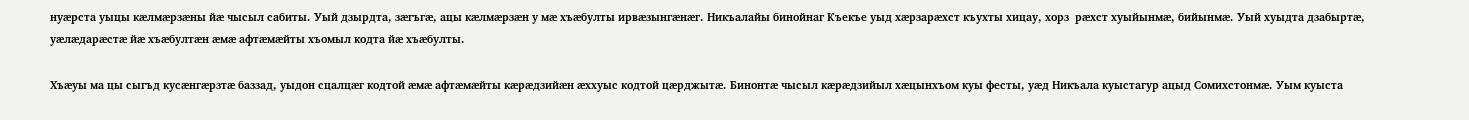нуӕрста уыцы кӕлмӕрзӕны йӕ чысыл сабиты. Уый дзырдта, зӕгъгӕ, ацы кӕлмӕрзӕн у мӕ хъӕбулты ирвӕзынгӕнӕг. Никъалайы бинойнаг Къекъе уыд хӕрзарӕхст къухты хицау, хорз  рӕхст хуыйынмӕ, бийынмӕ. Уый хуыдта дзабыртӕ, уӕлӕдарӕстӕ йӕ хъӕбултӕн ӕмӕ афтӕмӕйты хъомыл кодта йӕ хъӕбулты.

Хъӕуы ма цы сыгъд кусӕнгӕрзтӕ баззад, уыдон сцалцӕг кодтой ӕмӕ афтӕмӕйты кӕрӕдзийӕн ӕххуыс кодтой цӕрджытӕ. Бинонтӕ чысыл кӕрӕдзийыл хӕцынхъом куы фесты, уӕд Никъала куыстагур ацыд Сомихстонмӕ. Уым куыста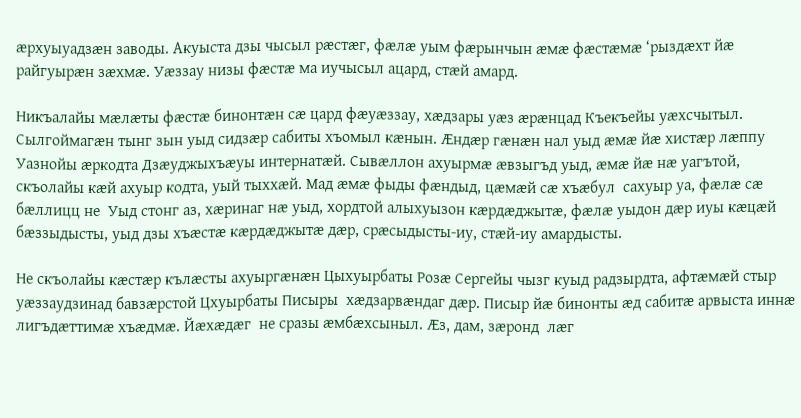ӕрхуыуадзӕн заводы. Акуыста дзы чысыл рӕстӕг, фӕлӕ уым фӕрынчын ӕмӕ фӕстӕмӕ ‘рыздӕхт йӕ райгуырӕн зӕхмӕ. Уӕззау низы фӕстӕ ма иучысыл ацард, стӕй амард.

Никъалайы мӕлӕты фӕстӕ бинонтӕн сӕ цард фӕуӕззау, хӕдзары уӕз ӕрӕнцад Къекъейы уӕхсчытыл. Сылгоймагӕн тынг зын уыд сидзӕр сабиты хъомыл кӕнын. Ӕндӕр гӕнӕн нал уыд ӕмӕ йӕ хистӕр лӕппу Уазнойы ӕркодта Дзӕуджыхъӕуы интернатӕй. Сывӕллон ахуырмӕ ӕвзыгъд уыд, ӕмӕ йӕ нӕ уагътой, скъолайы кӕй ахуыр кодта, уый тыххӕй. Мад ӕмӕ фыды фӕндыд, цӕмӕй сӕ хъӕбул  сахуыр уа, фӕлӕ сӕ бӕллицц не  Уыд стонг аз, хӕринаг нӕ уыд, хордтой алыхуызон кӕрдӕджытӕ, фӕлӕ уыдон дӕр иуы кӕцӕй бӕззыдысты, уыд дзы хъӕстӕ кӕрдӕджытӕ дӕр, срӕсыдысты-иу, стӕй-иу амардысты.

Не скъолайы кӕстӕр кълӕсты ахуыргӕнӕн Цыхуырбаты Розӕ Сергейы чызг куыд радзырдта, афтӕмӕй стыр уӕззаудзинад бавзӕрстой Цхуырбаты Писыры  хӕдзарвӕндаг дӕр. Писыр йӕ бинонты ӕд сабитӕ арвыста иннӕ лигъдӕттимӕ хъӕдмӕ. Йӕхӕдӕг  не сразы ӕмбӕхсыныл. Ӕз, дам, зӕронд  лӕг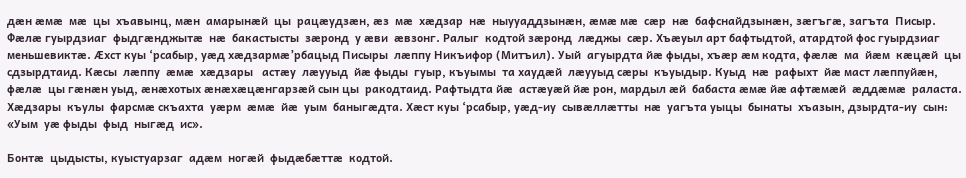дӕн ӕмӕ  мӕ  цы  хъавынц, мӕн  амарынӕй  цы  рацӕудзӕн, ӕз  мӕ  хӕдзар  нӕ  ныууаддзынӕн, ӕмӕ мӕ  сӕр  нӕ  бафснайдзынӕн, зӕгъгӕ, загъта  Писыр. Фӕлӕ гуырдзиаг  фыдгӕнджытӕ  нӕ  бакастысты  зӕронд  у ӕви  ӕвзонг. Ралыг  кодтой зӕронд  лӕджы  сӕр. Хъӕуыл арт бафтыдтой, атардтой фос гуырдзиаг меньшевиктӕ. Ӕхст куы ‘рсабыр, уӕд хӕдзармӕ’рбацыд Писыры  лӕппу Никъифор (Митъил). Уый  агуырдта йӕ фыды, хъӕр ӕм кодта, фӕлӕ  ма  йӕм  кӕцӕй  цы  сдзырдтаид. Кӕсы  лӕппу  ӕмӕ  хӕдзары   астӕу  лӕууыд  йӕ фыды  гуыр, къуымы  та хаудӕй  лӕууыд сӕры  къуыдыр. Куыд  нӕ  рафыхт  йӕ маст лӕппуйӕн, фӕлӕ  цы гӕнӕн уыд, ӕнӕхотых ӕнӕхӕцӕнгарзӕй сын цы  ракодтаид. Рафтыдта йӕ  астӕуӕй йӕ рон, мардыл ӕй  бабаста ӕмӕ йӕ афтӕмӕй  ӕддӕмӕ  раласта. Хӕдзары  къулы  фарсмӕ скъахта  уӕрм  ӕмӕ  йӕ  уым  баныгӕдта. Хӕст куы ‘рсабыр, уӕд-иу  сывӕллӕтты  нӕ  уагъта уыцы  бынаты  хъазын, дзырдта-иу  сын: «Уым  уӕ фыды  фыд  ныгӕд  ис».

Бонтӕ  цыдысты, куыстуарзаг  адӕм  ногӕй  фыдӕбӕттӕ  кодтой.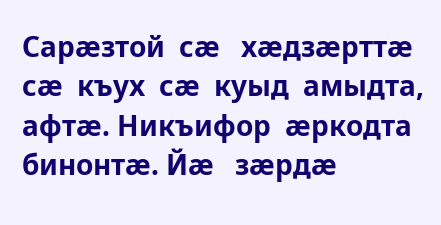Сарӕзтой  сӕ   хӕдзӕрттӕ  сӕ  къух  сӕ  куыд  амыдта, афтӕ. Никъифор  ӕркодта  бинонтӕ. Йӕ   зӕрдӕ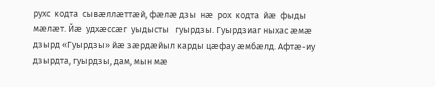рухс  кодта  сывӕллӕттӕй, фӕлӕ дзы  нӕ  рох  кодта  йӕ  фыды  мӕлӕт. Йӕ  удхӕссӕг  уыдысты   гуырдзы. Гуырдзиаг ныхас ӕмӕ дзырд «Гуырдзы» йӕ зӕрдӕйыл карды цӕфау ӕмбӕлд. Афтӕ-иу дзырдта, гуырдзы, дам, мын мӕ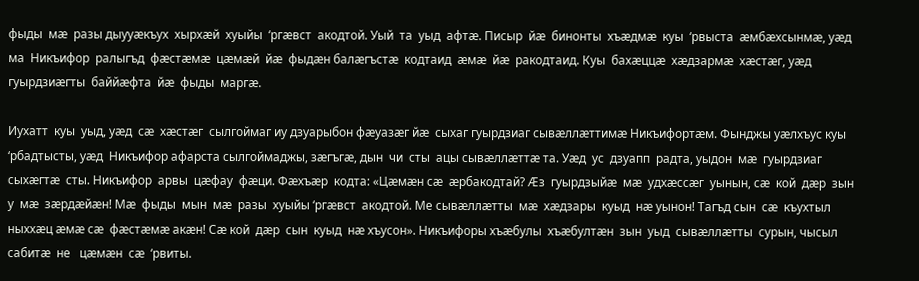фыды  мӕ  разы дыууӕкъух  хырхӕй  хуыйы  ‘ргӕвст  акодтой. Уый  та  уыд  афтӕ. Писыр  йӕ  бинонты  хъӕдмӕ  куы  ‘рвыста  ӕмбӕхсынмӕ, уӕд  ма  Никъифор  ралыгъд  фӕстӕмӕ  цӕмӕй  йӕ  фыдӕн балӕгъстӕ  кодтаид  ӕмӕ  йӕ  ракодтаид. Куы  бахӕццӕ  хӕдзармӕ  хӕстӕг, уӕд  гуырдзиӕгты  баййӕфта  йӕ  фыды  маргӕ.

Иухатт  куы  уыд, уӕд  сӕ  хӕстӕг  сылгоймаг иу дзуарыбон фӕуазӕг йӕ  сыхаг гуырдзиаг сывӕллӕттимӕ Никъифортӕм. Фынджы уӕлхъус куы  ‘рбадтысты, уӕд  Никъифор афарста сылгоймаджы, зӕгъгӕ, дын  чи  сты  ацы сывӕллӕттӕ та. Уӕд  ус  дзуапп  радта, уыдон  мӕ  гуырдзиаг  сыхӕгтӕ  сты. Никъифор  арвы  цӕфау  фӕци. Фӕхъӕр  кодта: «Цӕмӕн сӕ  ӕрбакодтай? Ӕз  гуырдзыйӕ  мӕ  удхӕссӕг  уынын, сӕ  кой  дӕр  зын  у  мӕ  зӕрдӕйӕн! Мӕ  фыды  мын  мӕ  разы  хуыйы ‘ргӕвст  акодтой. Ме сывӕллӕтты  мӕ  хӕдзары  куыд  нӕ уынон! Тагъд сын  сӕ  къухтыл  ныххӕц ӕмӕ сӕ  фӕстӕмӕ акӕн! Сӕ кой  дӕр  сын  куыд  нӕ хъусон». Никъифоры хъӕбулы  хъӕбултӕн  зын  уыд  сывӕллӕтты  сурын, чысыл  сабитӕ  не   цӕмӕн  сӕ  ‘рвиты.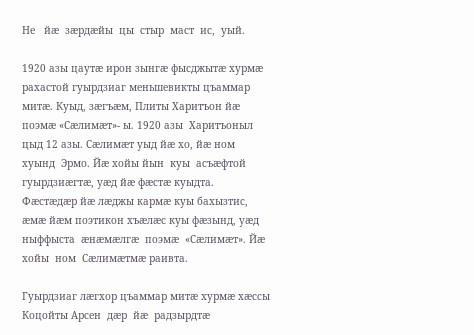Не   йӕ  зӕрдӕйы  цы  стыр  маст  ис,  уый.

1920 азы цаутӕ ирон зынгӕ фысджытӕ хурмӕ рахастой гуырдзиаг меньшевикты цъаммар митӕ. Куыд, зӕгъӕм, Плиты Харитъон йӕ поэмӕ «Сӕлимӕт»- ы. 1920 азы  Харитъоныл цыд 12 азы. Сӕлимӕт уыд йӕ хо, йӕ ном хуынд  Эрмо. Йӕ хойы йын  куы  асъӕфтой гуырдзиӕгтӕ, уӕд йӕ фӕстӕ куыдта. Фӕстӕдӕр йӕ лӕджы кармӕ куы бахызтис, ӕмӕ йӕм поэтикон хъӕлӕс куы фӕзынд, уӕд ныффыста  ӕнӕмӕлгӕ  поэмӕ  «Сӕлимӕт». Йӕ  хойы  ном  Сӕлимӕтмӕ раивта.

Гуырдзиаг лӕгхор цъаммар митӕ хурмӕ хӕссы Коцойты Арсен  дӕр  йӕ  радзырдтӕ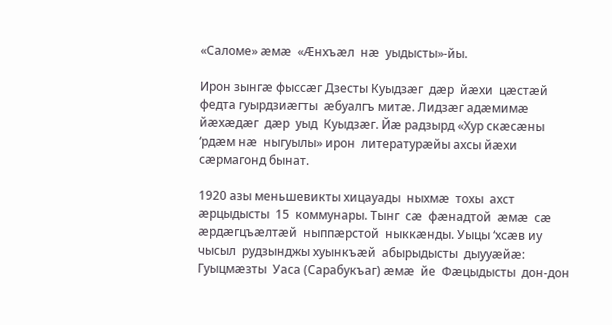«Саломе» ӕмӕ  «Ӕнхъӕл  нӕ  уыдысты»-йы.

Ирон зынгӕ фыссӕг Дзесты Куыдзӕг  дӕр  йӕхи  цӕстӕй  федта гуырдзиӕгты  ӕбуалгъ митӕ. Лидзӕг адӕмимӕ йӕхӕдӕг  дӕр  уыд  Куыдзӕг. Йӕ радзырд «Хур скӕсӕны ‘рдӕм нӕ  ныгуылы» ирон  литературӕйы ахсы йӕхи сӕрмагонд бынат.

1920 азы меньшевикты хицауады  ныхмӕ  тохы  ахст  ӕрцыдысты  15  коммунары. Тынг  сӕ  фӕнадтой  ӕмӕ  сӕ  ӕрдӕгцъӕлтӕй  ныппӕрстой  ныккӕнды. Уыцы ‘хсӕв иу чысыл  рудзынджы хуынкъӕй  абырыдысты  дыууӕйӕ: Гуыцмӕзты  Уаса (Сарабукъаг) ӕмӕ  йе  Фӕцыдысты  дон-дон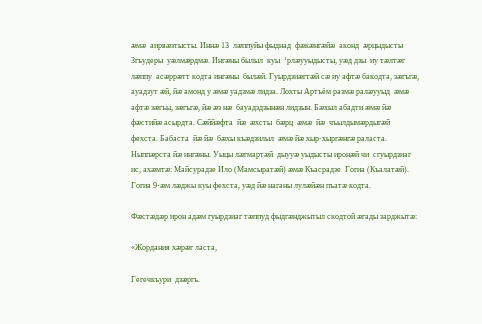ӕмӕ  аирвӕзтысты. Иннӕ 13  лӕппуйы фыднад  фӕкӕнгӕйӕ  аконд  ӕрцыдысты Згъудеры  уӕлмӕрдмӕ. Ингӕны былыл  куы  ‘рлӕууыдысты, уӕд дзы  иу тӕлтӕг лӕппу  асӕррӕтт кодта ингӕны  былӕй. Гуырдзиӕгтӕй сӕ иу афтӕ бакодта, зӕгъгӕ, ауадзут ӕй, йӕ амонд у ӕмӕ уадзмӕ лидза. Лохты Артъём размӕ ралӕууыд  ӕмӕ афтӕ зӕгъы, зӕгъгӕ, йӕ ӕз нӕ  бауадздзынӕн лидзын. Бӕхыл абадти ӕмӕ йӕ  фӕстийӕ асырдта. Сӕййӕфта  йӕ  ӕхсты  бӕрц  ӕмӕ  йӕ  чъылдымӕрдыгӕй  фехста. Бабаста  йӕ йӕ  бӕхы къӕдзилыл  ӕмӕ йӕ хыр-хыргӕнгӕ раласта. Ныппӕрста йӕ ингӕны. Уыцы лӕгмартӕй  дыууӕ уыдысты иронӕй чи  сгуырдзиаг ис, ахӕмтӕ: Майсурадзе Ило (Мамсыратӕй) ӕмӕ Къасрадзе  Гогиа (Къалатӕй). Гогиа 9-ӕм лӕджы куы фехста, уӕд йӕ наганы лулӕйӕн пъатӕ кодта.

Фӕстӕдӕр ирон адӕм гуырдзиаг тӕппуд фыдгӕнджытыл скодтой ӕгады зарджытӕ:

«Жордания хӕрӕг ласта,

Гегечкъури  дзӕргъ.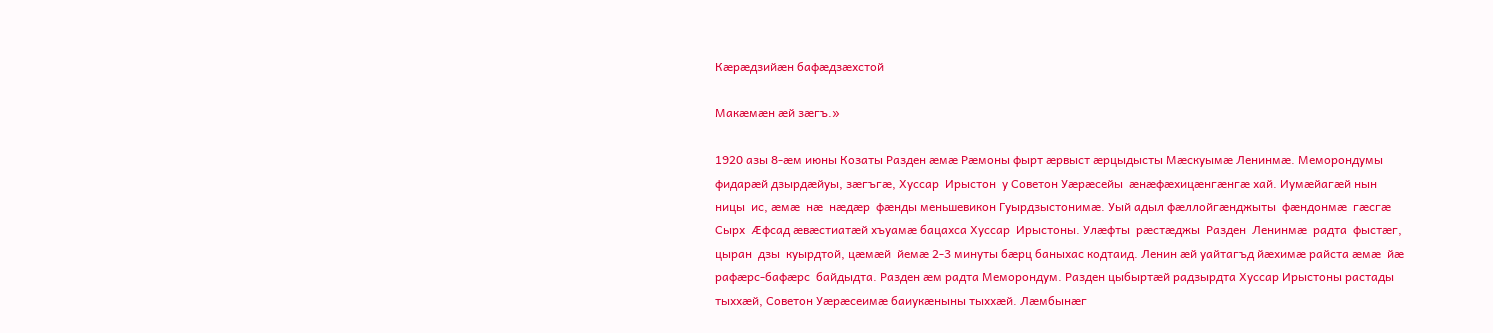Кӕрӕдзийӕн бафӕдзӕхстой

Макӕмӕн ӕй зӕгъ.»

1920 азы 8-ӕм июны Козаты Разден ӕмӕ Рӕмоны фырт ӕрвыст ӕрцыдысты Мӕскуымӕ Ленинмӕ. Меморондумы фидарӕй дзырдӕйуы, зӕгъгӕ, Хуссар  Ирыстон  у Советон Уӕрӕсейы  ӕнӕфӕхицӕнгӕнгӕ хай. Иумӕйагӕй нын ницы  ис, ӕмӕ  нӕ  нӕдӕр  фӕнды меньшевикон Гуырдзыстонимӕ. Уый адыл фӕллойгӕнджыты  фӕндонмӕ  гӕсгӕ  Сырх  Ӕфсад ӕвӕстиатӕй хъуамӕ бацахса Хуссар  Ирыстоны. Улӕфты  рӕстӕджы  Разден  Ленинмӕ  радта  фыстӕг, цыран  дзы  куырдтой, цӕмӕй  йемӕ 2-3 минуты бӕрц баныхас кодтаид. Ленин ӕй уайтагъд йӕхимӕ райста ӕмӕ  йӕ  рафӕрс-бафӕрс  байдыдта. Разден ӕм радта Меморондум. Разден цыбыртӕй радзырдта Хуссар Ирыстоны растады тыххӕй, Советон Уӕрӕсеимӕ баиукӕныны тыххӕй. Лӕмбынӕг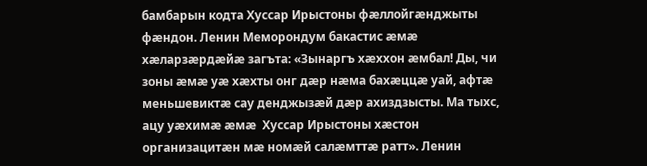бамбарын кодта Хуссар Ирыстоны фӕллойгӕнджыты  фӕндон. Ленин Меморондум бакастис ӕмӕ хӕларзӕрдӕйӕ загъта: «Зынаргъ хӕххон ӕмбал! Ды, чи зоны ӕмӕ уӕ хӕхты онг дӕр нӕма бахӕццӕ уай, афтӕ меньшевиктӕ сау денджызӕй дӕр ахиздзысты. Ма тыхс, ацу уӕхимӕ ӕмӕ  Хуссар Ирыстоны хӕстон организацитӕн мӕ номӕй салӕмттӕ ратт». Ленин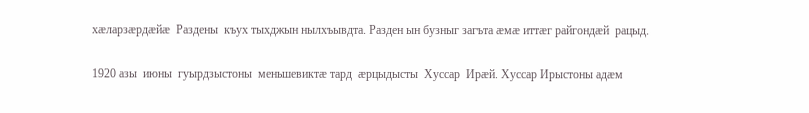хӕларзӕрдӕйӕ  Раздены  къух тыхджын нылхъывдта. Разден ын бузныг загъта ӕмӕ иттӕг райгондӕй  рацыд.

1920 азы  июны  гуырдзыстоны  меньшевиктӕ тард  ӕрцыдысты  Хуссар  Ирӕй. Хуссар Ирыстоны адӕм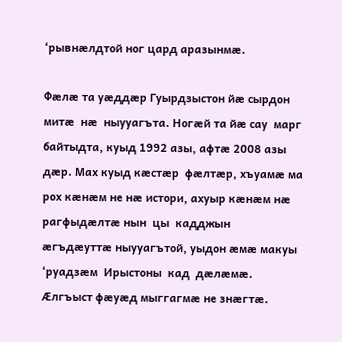‘рывнӕлдтой ног цард аразынмӕ.

Фӕлӕ та уӕддӕр Гуырдзыстон йӕ сырдон  митӕ  нӕ  ныууагъта. Ногӕй та йӕ сау  марг  байтыдта, куыд 1992 азы, афтӕ 2008 азы дӕр. Мах куыд кӕстӕр  фӕлтӕр, хъуамӕ ма рох кӕнӕм не нӕ истори, ахуыр кӕнӕм нӕ рагфыдӕлтӕ нын  цы  кадджын ӕгъдӕуттӕ ныууагътой, уыдон ӕмӕ макуы ‘руадзӕм  Ирыстоны  кад  дӕлӕмӕ. Ӕлгъыст фӕуӕд мыггагмӕ не знӕгтӕ.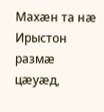Махӕн та нӕ Ирыстон размӕ цӕуӕд,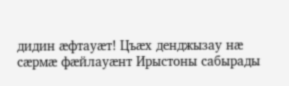дидин ӕфтауӕт! Цъӕх денджызау нӕ сӕрмӕ фӕйлауӕнт Ирыстоны сабырады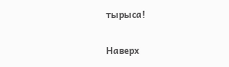тырыса!

Наверх